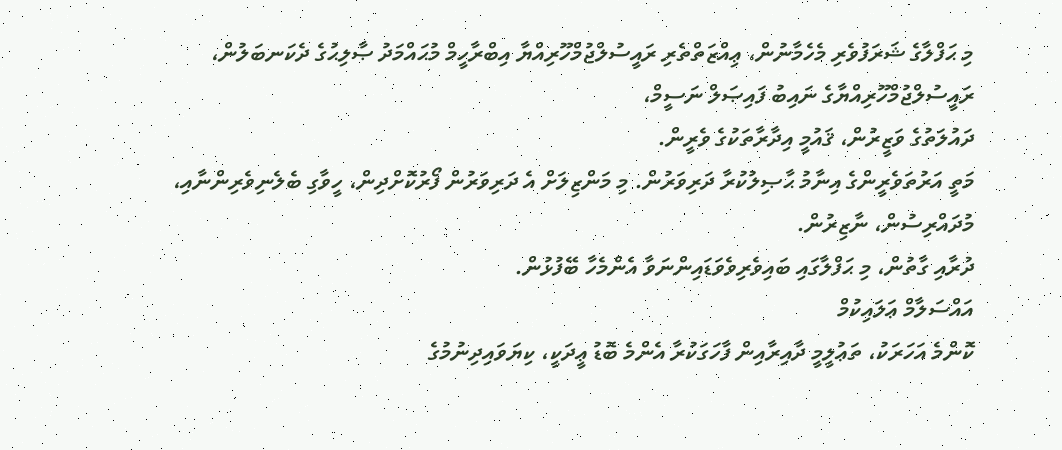މި ޙަފްލާގެ ޝަރަފުވެރި މެހެމާނުން، ޢިއްޒަތްތެރި ރައީސުލްޖުމްހޫރިއްޔާ އިބްރާހީމް މުޙައްމަދު ޞާލިޙުގެ ދެކަނބަލުން،
ރައީސުލްޖުމްހޫރިއްޔާގެ ނައިބު ފައިޞަލް ނަސީމް،
ދައުލަތުގެ ވަޒީރުން، ޤައުމީ އިދާރާތަކުގެ ވެރީން.
މަތީ އަރުތަވެރީންގެ އިނާމު ޙާޞިލުކުރާ ދަރިވަރުން. މި މަންޒިލަށް އެ ދަރިވަރުން ފޯރުކޮށްދިން، ހީވާގި ބެލެނިވެރިންނާއި، މުދައްރިސުން، ނާޒިރުން.
ދުރާއި ގާތުން، މި ޙަފްލާގައި ބައިވެރިވެވަޑައިންނަވާ އެންމެހާ ބޭފުޅުން.
އައްސަލާމް ޢަލައިކުމް
ކޮންމެ އަހަރަކު، ތަޢުލީމީ ދާއިރާއިން ފާހަގަކުރާ އެންމެ ބޮޑު ޢީދަކީ، ކިޔަވައިދިނުމުގެ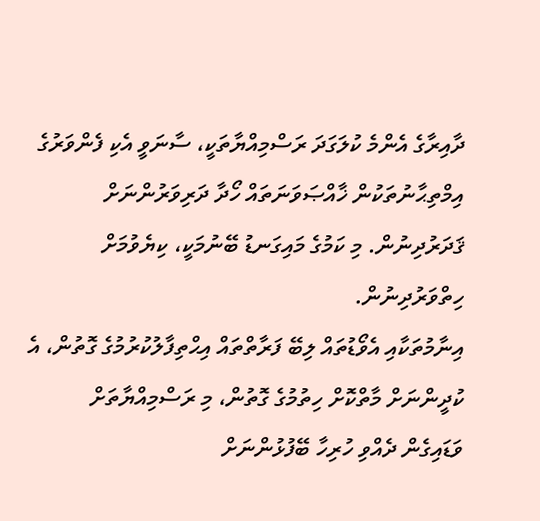ދާއިރާގެ އެންމެ ކުލަގަދަ ރަސްމިއްޔާތަކީ، ސާނަވީ އެކި ފެންވަރުގެ އިމްތިޙާނުތަކުން ޚާއްޞަވަނަތައް ހޯދާ ދަރިވަރުންނަށް ޤަދަރުދިނުން. މި ކަމުގެ މައިގަނޑު ބޭނުމަކީ، ކިޔެވުމަށް ހިތްވަރުދިނުން.
އިނާމުތަކާއި އެވޯޑުތައް ލިބޭ ފަރާތްތައް އިޙްތިފާލުކުރުމުގެ ގޮތުން، އެ ކުދީންނަށް މާތްކޮށް ހިތުމުގެ ގޮތުން، މި ރަސްމިއްޔާތަށް ވަޑައިގެން ދެއްވި ހުރިހާ ބޭފުޅުންނަށް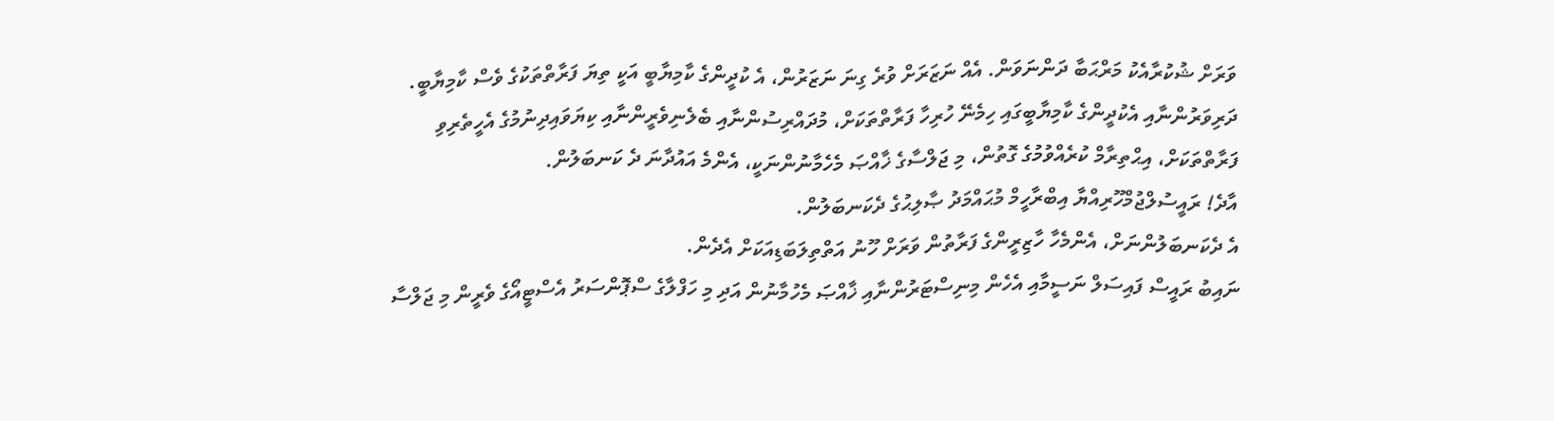ވަރަށް ޝުކުރާއެކު މަރްޙަބާ ދަންނަވަން. އެއް ނަޒަރަށް ވުރެ ގިނަ ނަޒަރުން، އެ ކުދީންގެ ކާމިޔާބީ އަކީ ތިޔަ ފަރާތްތަކުގެ ވެސް ކާމިޔާބީ.
ދަރިވަރުންނާއި އެކުދީންގެ ކާމިޔާބީގައި ހިމެނޭ ހުރިހާ ފަރާތްތަކަށް، މުދައްރިސުންނާއި ބެލެނިވެރީންނާއި ކިޔަވައިދިނުމުގެ އެހީތެރިވި ފަރާތްތަކަށް، އިޙްތިރާމް ކުރެއްވުމުގެ ގޮތުން، މި ޖަލްސާގެ ޚާއްޞަ މެހެމާނުންނަކީ، އެންމެ އައުދާނަ ދެ ކަނބަލުން.
އާދެ! ރައީސުލްޖުމްހޫރިއްޔާ އިބްރާހީމް މުޙައްމަދު ޞާލިޙުގެ ދެކަނބަލުން.
އެ ދެކަނބަލުންނަށް، އެންމެހާ ހާޒިރީންގެ ފަރާތުން ވަރަށް ހޫނު އަތްތިލަބަޑިއަކަށް އެދެން.
ނައިބު ރައީސް ފައިސަލް ނަސީމާއި އެހެން މިނިސްޓަރުންނާއި ޚާއްޞަ މެހުމާނުން އަދި މި ހަފްލާގެ ސްޕޮންސަރު އެސްޓީއޯގެ ވެރީން މި ޖަލްސާ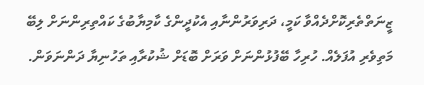ޒީނަތްތެރިކޮށްދެއްވާ ކަމީ، ދަރިވަރުންނާއި އެކުދީންގެ ކާމިޔާބުގެ ކައްތިރިންނަށް ލިބޭ މަތިވެރި އުފަލެއް. ހުރިހާ ބޭފުޅުންނަށް ވަރަށް ބޮޑަށް ޝުކުރާއި ތަހުނިޔާ ދަންނަވަން.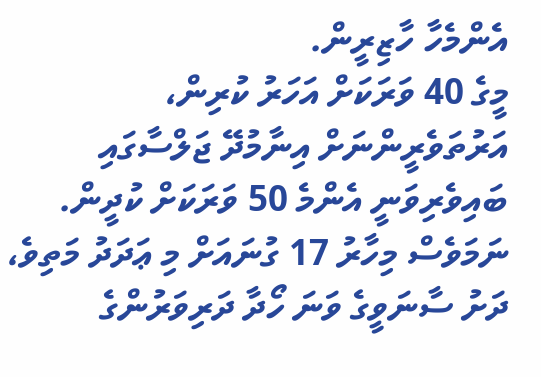އެންމެހާ ހާޒިރީން.
މީގެ 40 ވަރަކަށް އަހަރު ކުރިން، އަރުތަވެރީންނަށް އިނާމުދޭ ޖަލްސާގައި ބައިވެރިވަނީ އެންމެ 50 ވަރަކަށް ކުދީން. ނަމަވެސް މިހާރު 17 ގުނައަށް މި ޢަދަދު މަތިވެ، ދަށު ސާނަވީގެ ވަނަ ހޯދާ ދަރިވަރުންގެ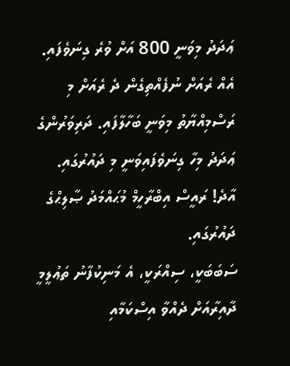ޢަދަދު މިވަނީ 800 އަށް ވުރެ ގިނަވެފައި. އެއް ރެއަށް ނުފެއްތިގެން ދެ ރެއަށް މި ރަސްމިއްޔާތު މިވަނީ ބަހާލާފައި. ދަރިވަރުންގެ ޢަދަދު މިހާ ގިނަވެފައިވަނީ މި ދައުރުގައި. އާދެ! ރައީސް އިބްރާހީމް މުޙައްމަދު ޞާލިޙްގެ ދައުރުގައި.
ސަބަބަކީ، ސިއްރަކީ، އެ މަނިކުފާނު ތަޢުލީމީ ދާއިރާއަށް ދެއްވާ އިސްކަމާއި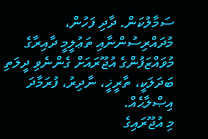ސަމާލުކަން. ދާދި ފަހުން، މުދައްރިސުންނާއި ތަޢުލީމީ ދާއިރާގެ މުވައްޒަފުންގެ އުޖޫރައަށް ގެންނެވި ދީލަތި ބަދަލަކީ، ތާރީޚީ، ނާދިރު، ފުރަމާދަ އިޞްލާޙެއް.
މި އުޖޫރައިގެ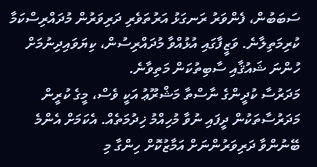ސަބަބުން، ފެންވަރު ރަނގަޅު އަރުތަވެރި ދަރިވަރުން މުދައްރިސްކަމާ ކުރިމަތިލާނެ. ވަޒީފާގައި އުޅުއްވާ މުދައްރިސުން، ކިޔަވައިދިނުމަށް ހުންނަ ޝައުޤާއި ސާބިތުކަން މަތިވާނެ.
މަދަރުސާ ކުދީންގެ ނާސްތާ މަޝްރޫޢު އަކީ ވެސް، މީގެ ކުރީން މަދަރުސާތަކުން ދީފައި ނުވާ މުހިއްމު ޚިދުމަތެއް. އެކަމަށް އެންމެ ބޭނުންވާ ދަރިވަރުންނަށް އަމާޒުކޮށް ހިންގާ މި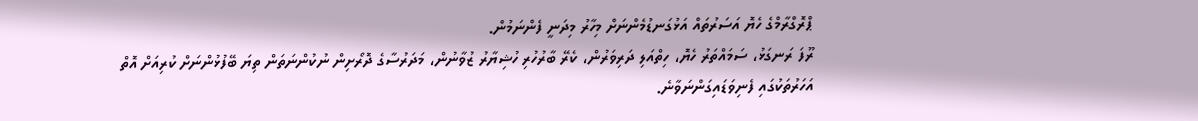ޕްރޮގްރާމްގެ ހެޔޮ އަސަރުތައް އަޅުގަނޑުމެންނަށް މިހާރު މިދަނީ ފެންނަމުން.
ރޫފަ ރަނގަޅު، ސަމައްތަރު ހެޔޮ، ހިތްއަލި ދަރިވަރުން، ކެރޭ ބާރުހުރި ހުޝިޔާރު ޒުވާނުން، މަދަރުސާގެ ދޮރޯށިން ނުކުންނަތަން ތިޔަ ބޭފުޅުންނަށް ކުރިއަށް އޮތް އަހަރުތަކުގައި ފެނިވަޑައިގަންނަވާނެ.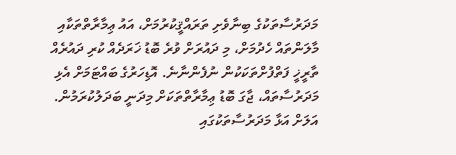މަދަރުސާތަކުގެ ބިނާވެށި ތަރައްޤީކުރުމަށް، އައު ޢިމާރާތްތަކާއި މާލަންތައް ހެދުމަށް، މި ދައުރަށް ވުރެ ބޮޑު ޚަރަދެއް ކުރި ދައުރެއް ތާރީޚީ ފަތްފުށްތަކަކުން ނުފެންނާނެ. އޮޑިހަރުގެ ބައްޓަމަށް އެޅި މަދަރުސާތައް، ޖާގަ ބޮޑު ޢިމާރާތްތަކަށް މިދަނީ ބަދަލުކުރަމުން.
އަލަށް އަޅާ މަދަރުސާތަކުގައި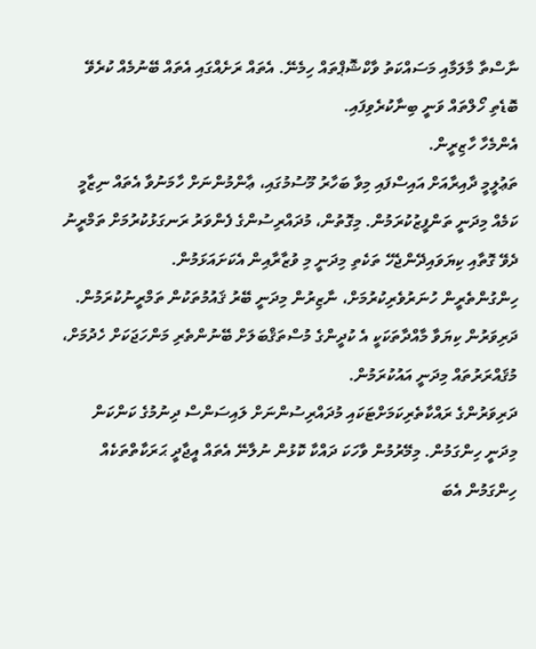ނާސްތާ މާލަމާއި މަސައްކަތު ވާކްޝޮޕްތައް ހިމެނޭ. އެތައް ރަށެއްގައި އެތައް ބޭނުމެއް ކުރެވޭ ބޮޑެތި ހޯލްތައް ވަނީ ބިނާކުރެވިފައި.
އެންމެހާ ހާޒިރީން.
ތަޢުލީމީ ދާއިރާއަށް އައިސްފައި މިވާ ބަހާރު މޫސުމުގައި، ޢާންމުންނަށް ހާމަނުވާ އެތައް ނިޒާމީ ކަމެއް މިދަނީ ތަންފީޒުކުރަމުން. މިގޮތުން، މުދައްރިސުންގެ ފެންވަރު ރަނގަޅުކުރުމަށް ތަމްރީނު ދެވޭ ގޮތާއި ކިޔަވައިދޭންޖެހޭ ތަކެތި މިދަނީ މި ވުޒާރާއިން އެކަށައަޅަމުން.
ހިންގުންތެރީން ހުނަރުވެރިކުރުމަށް، ނާޒިރުން މިދަނީ ބޭރު ޤައުމުތަކުން ތަމްރީނުކުރަމުން. ދަރިވަރުން ކިޔަވާ މާއްދާތަކަކީ އެ ކުދީންގެ މުސްތަޤްބަލަށް ބޭނުންތެރި މަންހަޖަކަށް ހެދުމަށް، މުޤައްރަރުތައް މިދަނީ އައުކުރަމުން.
ދަރިވަރުންގެ ރައްކާތެރިކަމަށްޓަކައި މުދައްރިސުންނަށް ލައިސަންސް ދިނުމުގެ ކަންކަން މިދަނީ ހިންގަމުން. މިމޭރުމުން ވާހަކަ ދައްކާ ކޮޅުން ނުލާނޭ އެތައް އީޖާދީ ޙަރަކާތްތަކެއް ހިންގަމުން އެބަ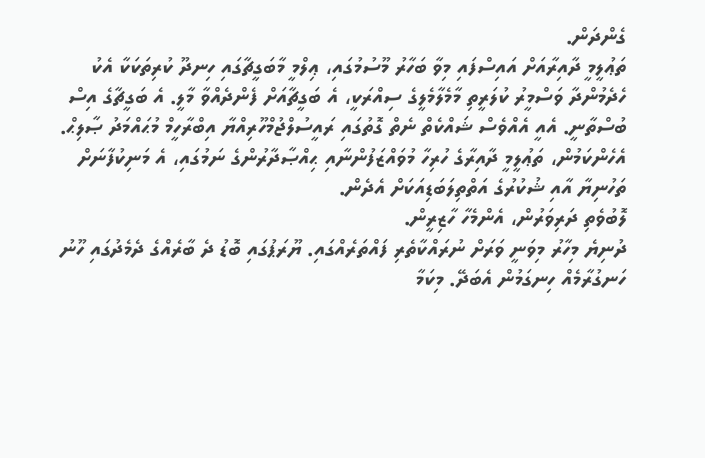ގެންދަން.
ތަޢުލީމީ ދާއިރާއަށް އައިސްފައި މިވާ ބަހާރު މޫސުމުގައި، ޢިލްމީ މާބަގީޗާގައި ހިނދޫ ކުރިތަކަކާ އެކު ހެދެމުންދާ ވަސްމީރު ކުލަރީތި މާމެލާމެލީގެ ސިއްރަކީ، އެ ބަގީޗާއަށް ފެންދެއްވާ މާލީ. އެ ބަގީޗާގެ އިސް ބުސްތާނީ. އެއީ އެއްވެސް ޝައްކެތް ނެތް ގޮތުގައި ރައީސުލްޖުމްހޫރިއްޔާ އިބްރާހީމް މުޙައްމަދު ޞާލިޙް. އެހެންކަމުން، ތަޢުލީމީ ދާއިރާގެ ހުރިހާ މުވައްޒަފުންނާއި ޙިއްޞާދާރުންގެ ނަމުގައި، އެ މަނިކުފާނަށް ތަހުނިޔާ އާއި ޝުކުރުގެ އަތްތިލަބަޑިއަކަށް އެދެން.
ލޮބުވެތި ދަރިވަރުން، އެންމެހާ ހާޒިރީން.
ދުނިޔެ މިހާރު މިވަނީ ވަރަށް ނުރައްކާތެރި ފައްތަރެއްގައި. ޔޫރަޕުގައި ބޮޑު ދެ ބާރެއްގެ ދެމެދުގައި ހޫނު ހަނގުރާމެއް ހިނގަމުން އެބަދޭ. މިކަމާ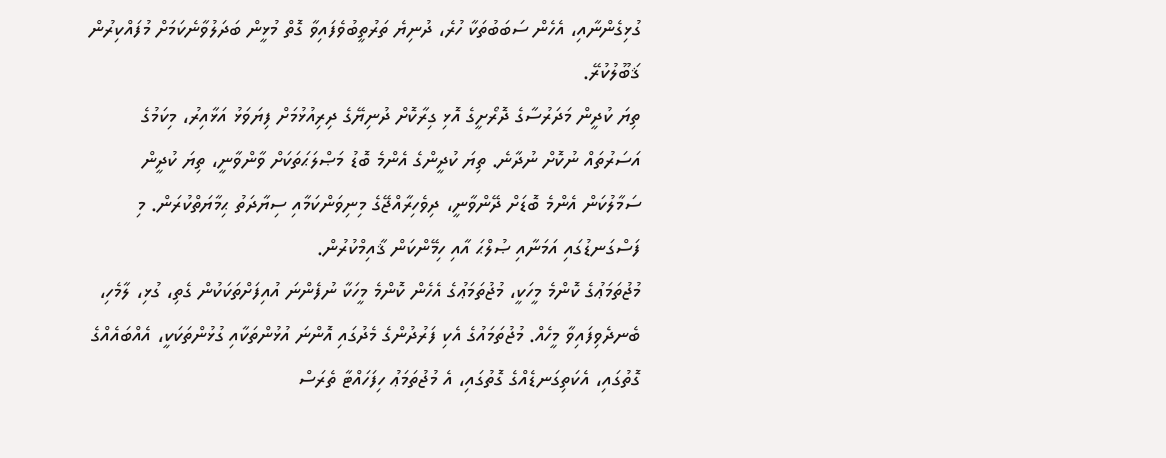ގުޅިގެންނާއި، އެހެން ސަބަބުތަކާ ހުރެ، ދުނިޔެ ތަރުތީބުވެފައިވާ ގޮތް މުޅީން ބަދަލުވާނެކަމަށް މުފައްކިރުން ޤަބޫލުކުރޭ.
ތިޔަ ކުދީން މަދަރުސާގެ ދޮރޯށީގެ އޮޅި ގިރާކޮށް ދުނިޔޭގެ ދިރިއުޅުމަށް ފިޔަވަޅު އަޅާއިރު، މިކަމުގެ އަސަރުތައް ނުކޮށް ނުދާނެ. ތިޔަ ކުދީންގެ އެންމެ ބޮޑު މަޞްލަޙަތަކަށް ވާންވާނީ، ތިޔަ ކުދީން ސަމާލުކަން އެންމެ ބޮޑަށް ދޭންވާނީ، ދިވެހިރާއްޖޭގެ މިނިވަންކަމާއި ސިޔާދަތު ޙިމާޔަތްކުރަން. މި ފަސްގަނޑުގައި އަމަނާއި ޞުލްޙަ އާއި ހިމޭންކަން ޤާއިމްކުރުން.
މުޖުތަމަޢުގެ ކޮންމެ މީހަކީ، މުޖުތަމަޢުގެ އެހެން ކޮންމެ މީހަކާ ނުފެންނަ އުއިފަށްތަކަކުން ގެތި، ގުޅި، ލާމެހި، ބެނދެވިފައިވާ މީހެއް. މުޖުތަމައުގެ އެކި ފަރުދުންގެ މެދުގައި އޮންނަ އުޅުންތަކާއި ގުޅުންތަކަކީ، އެއްބައެއްގެ ގޮތުގައި، އެކަތިގަނޑެއްގެ ގޮތުގައި، އެ މުޖުތަމަޢު ހިފަހައްޓާ ތެރަސް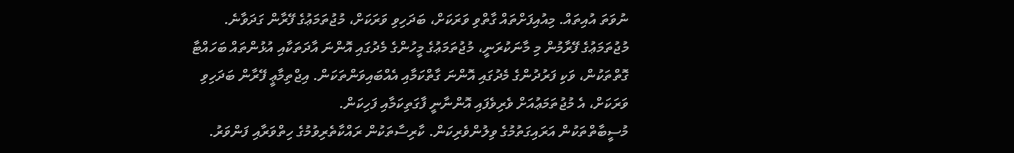ނުވަތަ އުއިތައް. މިއުއިފަށްތައް ގާތްވި ވަރަކަށް، ބަދަހިވި ވަރަކަށް، މުޖުތަމަޢުގެ ފޭރާން ގަދަވާނެ.
މުޖުތަމަޢުގެ ފޭރާމުން މި މާނަކުރަނީ، މުޖުތަމަޢުގެ މީހުންގެ މެދުގައި އޮންނަ އާދަތަކާއި އުޅުންތައް ބަހައްޓާ ގޮތްތަކުން، ވަކި ފަރުދުންގެ މެދުގައި އޮންނަ ގާތްކަމާއި އެއްބައިވަންތަކަން. އިޖްތިމާޢީ ފޭރާން ބަދަހިވި ވަރަކަށް، އެ މުޖުތަމަޢުއަށް ވެރިވެފައި އޮންނާނީ ފާގަތިކަމާއި ފަހިކަން.
މުސީބާތްތަކުން އަރައިގަތުމުގެ ވިލުންވެރިކަން. ކާރިސާތަކުން ރައްކާތެރިވުމުގެ ހިތްވަރާއި ފަންވަރު.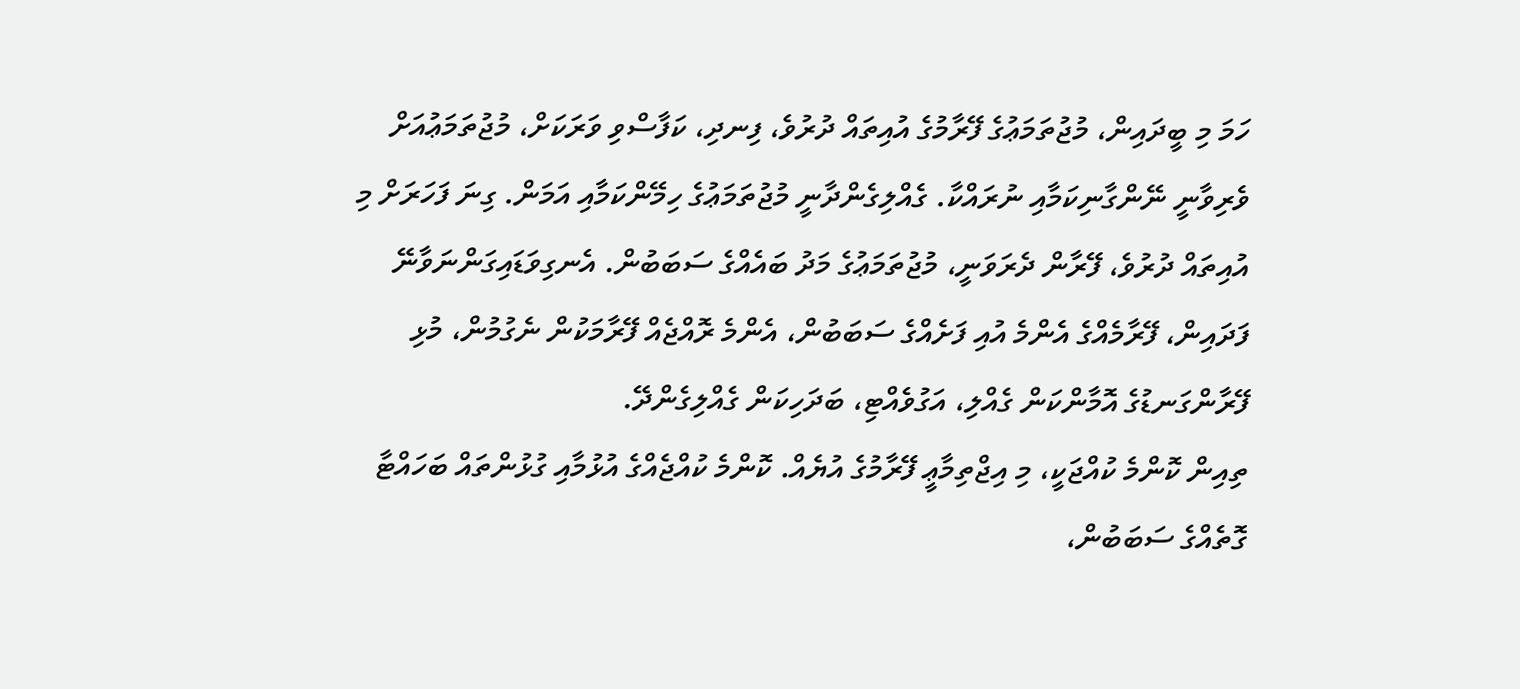ހަމަ މި ބީދައިން، މުޖުތަމަޢުގެ ފޭރާމުގެ އުއިތައް ދުރުވެ، ފިނދި، ކަފާސްވި ވަރަކަށް، މުޖުތަމަޢުއަށް ވެރިވާނީ ނޭންގާނިކަމާއި ނުރައްކާ. ގެއްލިގެންދާނީ މުޖުތަމަޢުގެ ހިމޭންކަމާއި އަމަން. ގިނަ ފަހަރަށް މި އުއިތައް ދުރުވެ، ފޭރާން ދެރަވަނީ، މުޖުތަމަޢުގެ މަދު ބައެއްގެ ސަބަބުން. އެނގިވަޑައިގަންނަވާނޭ ފަދައިން، ފޭރާމެއްގެ އެންމެ އުއި ފަށެއްގެ ސަބަބުން، އެންމެ ރޮއްޖެއް ފޭރާމަކުން ނެގުމުން، މުޅި ފޭރާންގަނޑުގެ އޮމާންކަން ގެއްލި، އަގުވެއްޓި، ބަދަހިކަން ގެއްލިގެންދޭ.
ތިއިން ކޮންމެ ކުއްޖަކީ، މި އިޖްތިމާޢީ ފޭރާމުގެ އުޔެއް. ކޮންމެ ކުއްޖެއްގެ އުޅުމާއި ގުޅުންތައް ބަހައްޓާ ގޮތެއްގެ ސަބަބުން،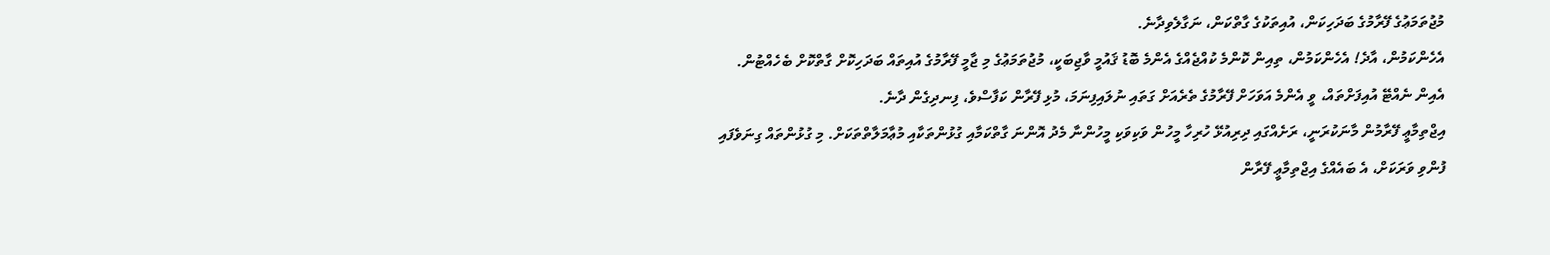މުޖުތަމަޢުގެ ފޭރާމުގެ ބަދަހިކަން، އުއިތަކުގެ ގާތްކަން، ނަގާލެވިދާނެ.
އެހެންކަމުން، އާދެ! އެހެންކަމުން، ތިއިން ކޮންމެ ކުއްޖެއްގެ އެންމެ ބޮޑު ޤައުމީ ވާޖިބަކީ، މުޖުތަމަޢުގެ މި ޖާމީ ފޭރާމުގެ އުއިތައް ބަދަހިކޮށް ގާތްކޮށް ބެހެއްޓުން. އެއިން ނެއްޓޭ އުއިފަށްތައް، ވީ އެންމެ އަވަހަށް ފޭރާމުގެ ތެރެއަށް ގަތައި ނުލައިފިނަމަ، މުޅި ފޭރާން ކަފާސްވެ، ފިނދިގެން ދާނެ.
އިޖްތިމާޢީ ފޭރާމުން މާނަކުރަނީ، ރަށެއްގައި ދިރިއުޅޭ ހުރިހާ މީހުން ވަކިވަކި މީހުންނާ މެދު އޮންނަ ގާތްކަމާއި ގުޅުންތަކާއި މުޢާމަލާތްތަކަށް. މި ގުޅުންތައް ގިނަވެފައި ފުންވި ވަރަކަށް، އެ ބައެއްގެ އިޖްތިމާޢީ ފޭރާން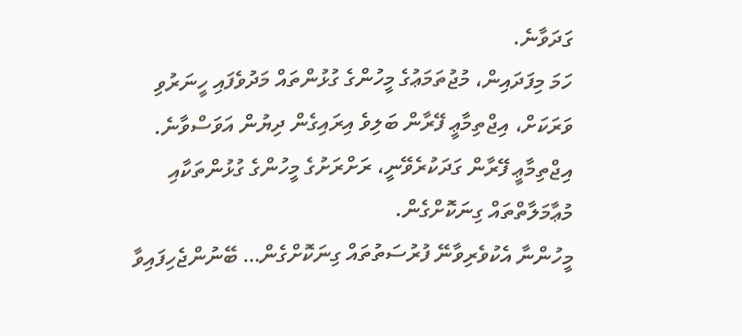ގަދަވާނެ.
ހަމަ މިފަދައިން، މުޖުތަމަޢުގެ މީހުންގެ ގުޅުންތައް މަދުވެފައި ހީނަރުވި ވަރަކަށް، އިޖްތިމާޢީ ފޭރާން ބަލިވެ އިރައިގެން ދިޔުން އަވަސްވާނެ. އިޖްތިމާޢީ ފޭރާން ގަދަކުރެވޭނީ، ރަށްރަށުގެ މީހުންގެ ގުޅުންތަކާއި މުޢާމަލާތްތައް ގިނަކޮށްގެން.
މީހުންނާ އެކުވެރިވާނޭ ފުރުސަތުތައް ގިނަކޮށްގެން… ބޭނުންޖެހިފައިވާ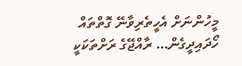މީހުންނަށް އެހީތެރިވާނޭ ގޮތްތައް ހޯދައިދީގެން… ރާއްޖޭގެ ރަށްތަކަކީ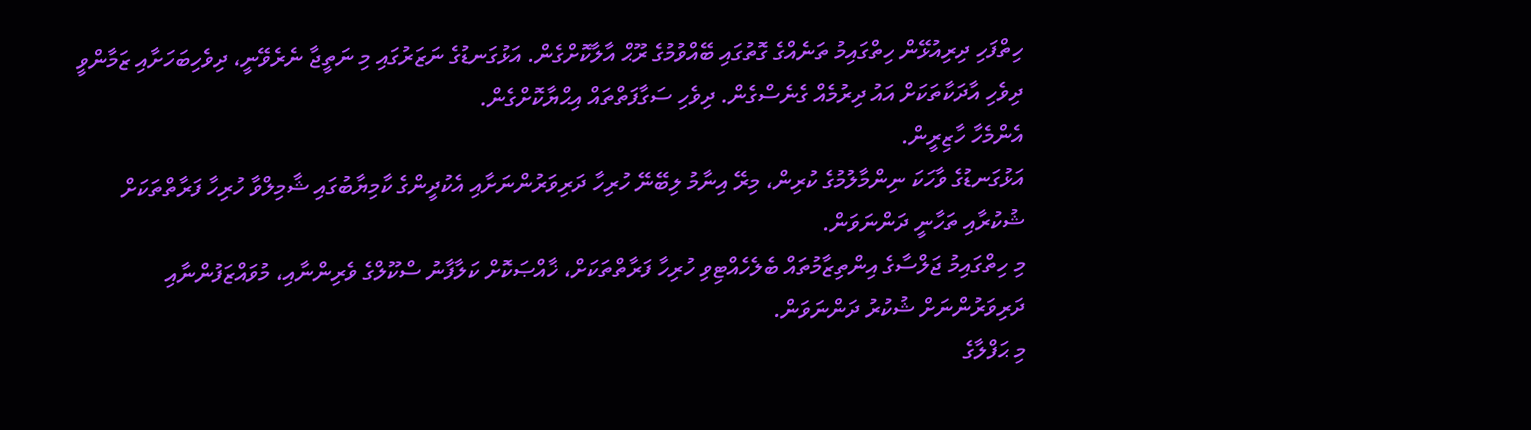ހިތްފަހި ދިރިއުޅޭން ހިތްގައިމު ތަނެއްގެ ގޮތުގައި ބޭއްވުމުގެ ރޫޙް އާލާކޮށްގެން. އަޅުގަނޑުގެ ނަޒަރުގައި މި ނަތީޖާ ނެރެވޭނީ، ދިވެހިބަހަށާއި ޒަމާންވީ ދިވެހި އާދަކާތަކަށް އައު ދިރުމެއް ގެނެސްގެން. ދިވެހި ސަގާފަތްތައް އިޙްޔާކޮށްގެން.
އެންމެހާ ހާޒިރީން.
އަޅުގަނޑުގެ ވާހަކަ ނިންމާލުމުގެ ކުރިން، މިރޭ އިނާމު ލިބޭނޭ ހުރިހާ ދަރިވަރުންނަށާއި އެކުދީންގެ ކާމިޔާބުގައި ޝާމިލްވާ ހުރިހާ ފަރާތްތަކަށް ޝުކުރާއި ތަހާނީ ދަންނަވަން.
މި ހިތްގައިމު ޖަލްސާގެ އިންތިޒާމުތައް ބެލެހެއްޓިވި ހުރިހާ ފަރާތްތަކަށް، ޚާއްޞަކޮށް ކަލާފާނު ސްކޫލްގެ ވެރިންނާއި، މުވައްޒަފުންނާއި ދަރިވަރުންނަށް ޝުކުރު ދަންނަވަން.
މި ޙަފްލާގެ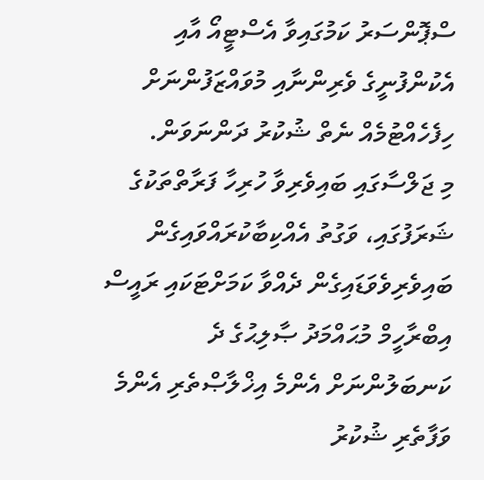ސްޕޮންސަރު ކަމުގައިވާ އެސްޓީއޯ އާއި އެކުންފުނީގެ ވެރިންނާއި މުވައްޒަފުންނަށް ހިފެހެއްޓުމެއް ނެތް ޝުކުރު ދަންނަވަން.
މި ޖަލްސާގައި ބައިވެރިވާ ހުރިހާ ފަރާތްތަކުގެ ޝަރަފުގައި، ވަގުތު އެއްކިބާކުރައްވައިގެން ބައިވެރިވެވަޑައިގެން ދެއްވާ ކަމަށްޓަކައި ރައީސް އިބްރާހީމް މުޙައްމަދު ޞާލިޙުގެ ދެ ކަނބަލުންނަށް އެންމެ އިޚްލާޞްތެރި އެންމެ ވަފާތެރި ޝުކުރު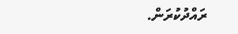ރައްދުކުރަން.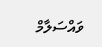ވައްސަލާމް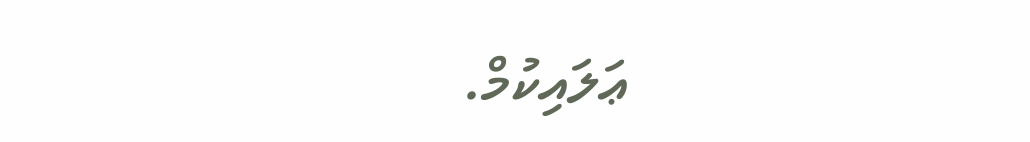ޢަލައިކުމް.